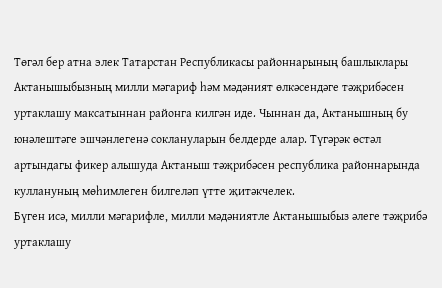Төгәл бер атна элек Татарстан Республикасы районнарының башлыклары Актанышыбызның милли мәгариф һәм мәдәният өлкәсендәге тәҗрибәсен уртаклашу максатыннан районга килгән иде. Чыннан да, Актанышның бу юнәлештәге эшчәнлегенә соклануларын белдерде алар. Түгәрәк өстәл артындагы фикер алышуда Актаныш тәҗрибәсен республика районнарында куллануның мөһимлеген билгеләп үтте җитәкчелек.
Бүген исә, милли мәгарифле, милли мәдәниятле Актанышыбыз әлеге тәҗрибә уртаклашу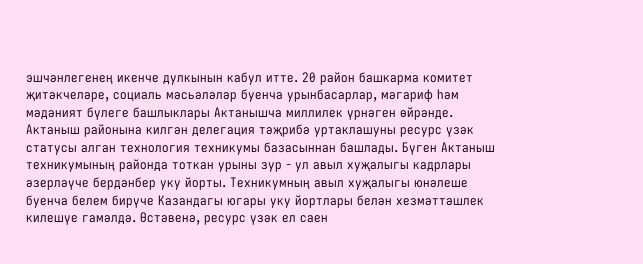эшчәнлегенең икенче дулкынын кабул итте. 20 район башкарма комитет җитәкчеләре, социаль мәсьәләләр буенча урынбасарлар, мәгариф һәм мәдәният бүлеге башлыклары Актанышча миллилек үрнәген өйрәнде.
Актаныш районына килгән делегация тәҗрибә уртаклашуны ресурс үзәк статусы алган технология техникумы базасыннан башлады. Бүген Актаныш техникумының районда тоткан урыны зур - ул авыл хуҗалыгы кадрлары әзерләүче бердәнбер уку йорты. Техникумның авыл хуҗалыгы юнәлеше буенча белем бирүче Казандагы югары уку йортлары белән хезмәттәшлек килешүе гамәлдә. Өстәвенә, ресурс үзәк ел саен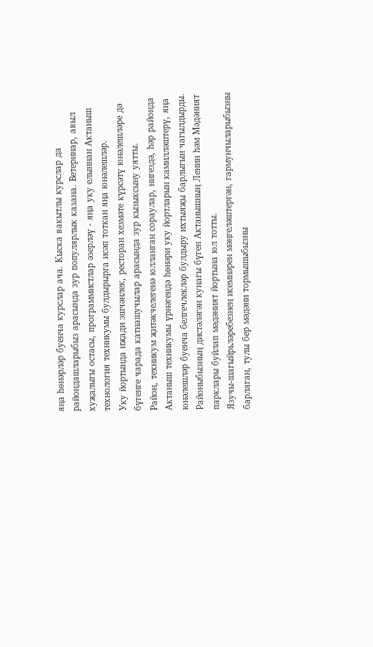яңа һөнәрләр буенча курслар ача. Кыска вакытлы курслар да райондашларыбыз арасында зур популярлык казана. Ветеринар, авыл хуҗалыгы остасы, программистлар әзерләү - яңа уку елыннан Актаныш технология техникумы булдырырга исәп тоткан яңа юнәлешләр.
Уку йортында иҗади эшчәнлек, ресторан хезмәте күрсәтү юнәлешләре дә бүгенге чарада катнашучылар арасында зур кызыксыну уятты.
Район, техникум җитәкчелегенә юлланган сораулар, нигездә, һәр районда Актаныш техникумы үрнәгендә һөнәри уку йортларын камилләштерү, яңа юнәлешләр буенча белгечлекләр булдыру ихтыяҗы барлыгын чагылдырды.
Районыбызның дистәләгән кунагы бүген Актанышның Ленин һәм Мәдәният парклары буйлап мәдәният йортына юл тотты.
Язучы-шагыйрьләребезнең исемнәрен мәңгеләштергән, гармунчыларыбызны барлаган, тулы бер мәдәни тормышыбызны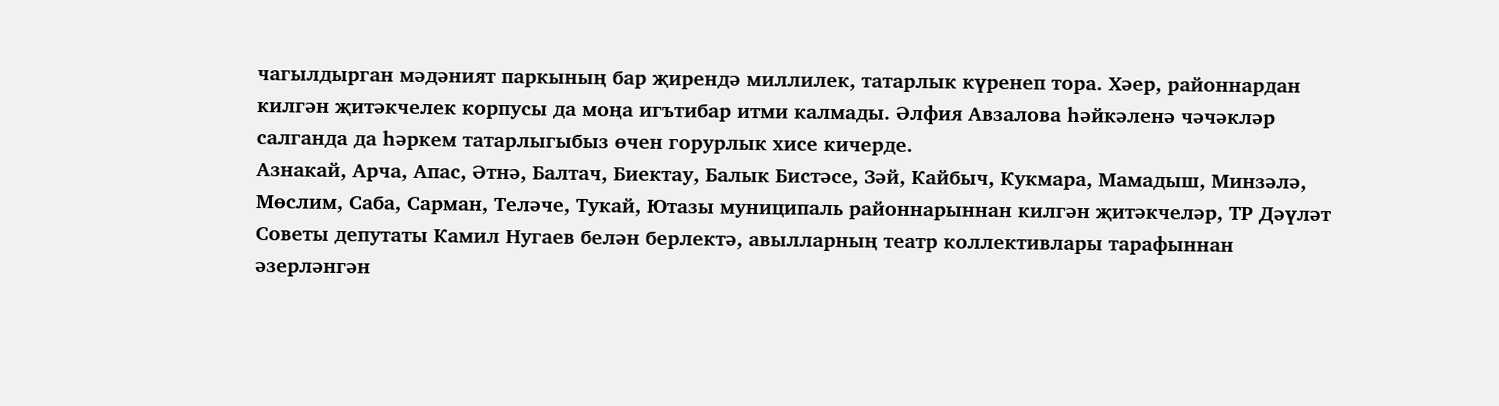чагылдырган мәдәният паркының бар җирендә миллилек, татарлык күренеп тора. Хәер, районнардан килгән җитәкчелек корпусы да моңа игътибар итми калмады. Әлфия Авзалова һәйкәленә чәчәкләр салганда да һәркем татарлыгыбыз өчен горурлык хисе кичерде.
Азнакай, Арча, Апас, Әтнә, Балтач, Биектау, Балык Бистәсе, Зәй, Кайбыч, Кукмара, Мамадыш, Минзәлә, Мөслим, Саба, Сарман, Теләче, Тукай, Ютазы муниципаль районнарыннан килгән җитәкчеләр, ТР Дәүләт Советы депутаты Камил Нугаев белән берлектә, авылларның театр коллективлары тарафыннан әзерләнгән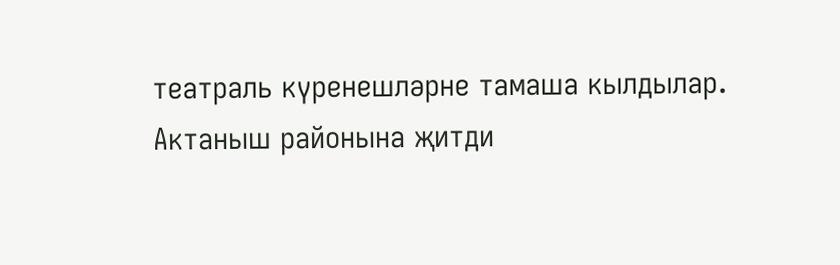театраль күренешләрне тамаша кылдылар.
Актаныш районына җитди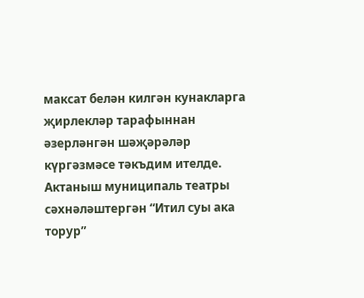максат белән килгән кунакларга җирлекләр тарафыннан әзерләнгән шәҗәрәләр күргәзмәсе тәкъдим ителде. Актаныш муниципаль театры сәхнәләштергән “Итил суы ака торур”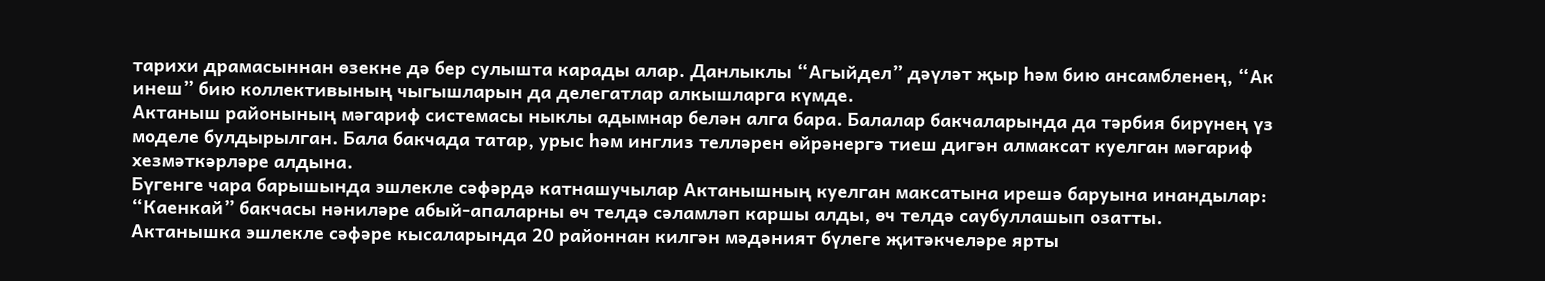тарихи драмасыннан өзекне дә бер сулышта карады алар. Данлыклы “Агыйдел” дәүләт җыр һәм бию ансамбленең, “Ак инеш” бию коллективының чыгышларын да делегатлар алкышларга күмде.
Актаныш районының мәгариф системасы ныклы адымнар белән алга бара. Балалар бакчаларында да тәрбия бирүнең үз моделе булдырылган. Бала бакчада татар, урыс һәм инглиз телләрен өйрәнергә тиеш дигән алмаксат куелган мәгариф хезмәткәрләре алдына.
Бүгенге чара барышында эшлекле сәфәрдә катнашучылар Актанышның куелган максатына ирешә баруына инандылар: “Каенкай” бакчасы нәниләре абый-апаларны өч телдә сәламләп каршы алды, өч телдә саубуллашып озатты.
Актанышка эшлекле сәфәре кысаларында 20 районнан килгән мәдәният бүлеге җитәкчеләре ярты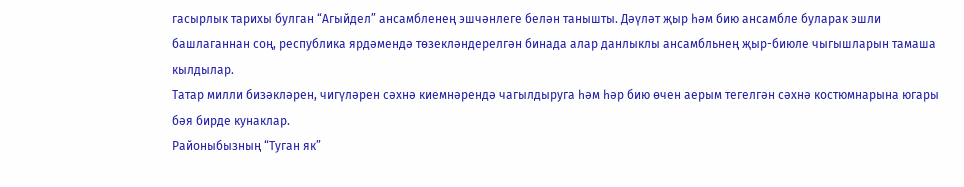гасырлык тарихы булган “Агыйдел” ансамбленең эшчәнлеге белән танышты. Дәүләт җыр һәм бию ансамбле буларак эшли башлаганнан соң, республика ярдәмендә төзекләндерелгән бинада алар данлыклы ансамбльнең җыр-биюле чыгышларын тамаша кылдылар.
Татар милли бизәкләрен, чигүләрен сәхнә киемнәрендә чагылдыруга һәм һәр бию өчен аерым тегелгән сәхнә костюмнарына югары бәя бирде кунаклар.
Районыбызның “Туган як”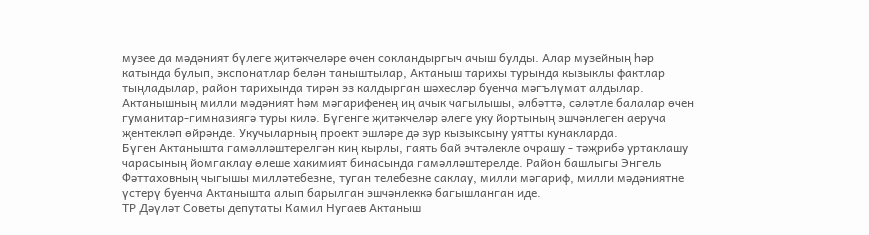музее да мәдәният бүлеге җитәкчеләре өчен сокландыргыч ачыш булды. Алар музейның һәр катында булып, экспонатлар белән таныштылар, Актаныш тарихы турында кызыклы фактлар тыңладылар, район тарихында тирән эз калдырган шәхесләр буенча мәгълүмат алдылар.
Актанышның милли мәдәният һәм мәгарифенең иң ачык чагылышы, әлбәттә, сәләтле балалар өчен гуманитар-гимназиягә туры килә. Бүгенге җитәкчеләр әлеге уку йортының эшчәнлеген аеруча җентекләп өйрәнде. Укучыларның проект эшләре дә зур кызыксыну уятты кунакларда.
Бүген Актанышта гамәлләштерелгән киң кырлы, гаять бай эчтәлекле очрашу - тәҗрибә уртаклашу чарасының йомгаклау өлеше хакимият бинасында гамәлләштерелде. Район башлыгы Энгель Фәттаховның чыгышы милләтебезне, туган телебезне саклау, милли мәгариф, милли мәдәниятне үстерү буенча Актанышта алып барылган эшчәнлеккә багышланган иде.
ТР Дәүләт Советы депутаты Камил Нугаев Актаныш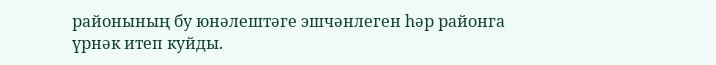районының бу юнәлештәге эшчәнлеген һәр районга үрнәк итеп куйды.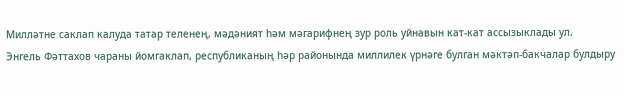Милләтне саклап калуда татар теленең, мәдәният һәм мәгарифнең зур роль уйнавын кат-кат ассызыклады ул.
Энгель Фәттахов чараны йомгаклап, республиканың һәр районында миллилек үрнәге булган мәктәп-бакчалар булдыру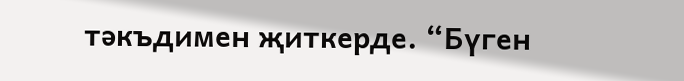тәкъдимен җиткерде. “Бүген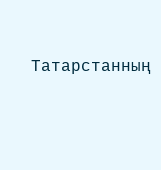Татарстанның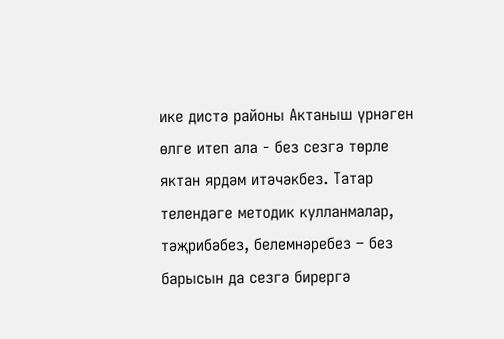ике дистә районы Актаныш үрнәген өлге итеп ала - без сезгә төрле яктан ярдәм итәчәкбез. Татар телендәге методик кулланмалар, тәҗрибәбез, белемнәребез – без барысын да сезгә бирергә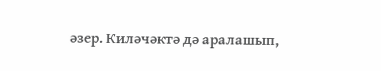әзер. Киләчәктә дә аралашып,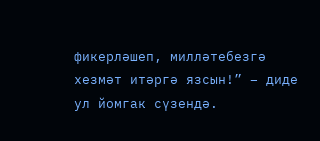фикерләшеп, милләтебезгә хезмәт итәргә язсын!” – диде ул йомгак сүзендә.